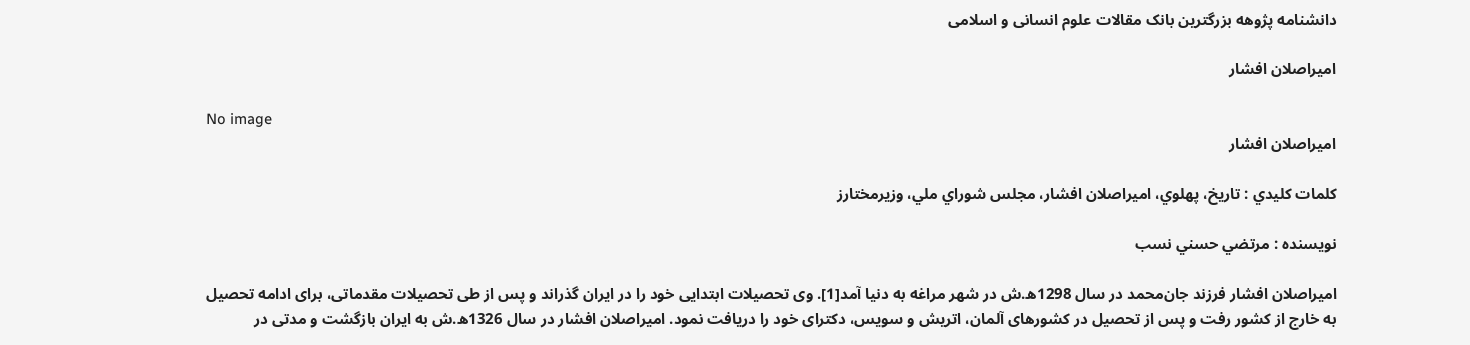دانشنامه پژوهه بزرگترین بانک مقالات علوم انسانی و اسلامی

امیراصلان افشار

No image
امیراصلان افشار

كلمات كليدي : تاريخ، پهلوي، اميراصلان افشار، مجلس شوراي ملي، وزيرمختارز

نویسنده : مرتضي حسني نسب

امیراصلان افشار فرزند جان‌محمد در سال 1298ه.ش در شهر مراغه به دنیا آمد[1]. وی تحصیلات ابتدایی خود را در ایران گذراند و پس از طی تحصیلات مقدماتی، برای ادامه تحصیل به خارج از کشور رفت و پس از تحصیل در کشورهای آلمان، اتریش و سویس، دکترای خود را دریافت نمود. امیراصلان افشار در سال 1326ه.ش به ایران بازگشت و مدتی در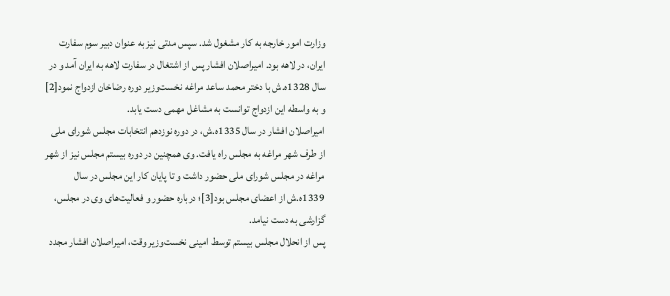وزارت امور خارجه به کار مشغول شد. سپس مدتی نیز به عنوان دبیر سوم سفارت ایران، در لاهه بود. امیراصلان افشار پس از اشتغال در سفارت لاهه به ایران آمد و در سال 1328ه.ش با دختر محمد ساعد مراغه نخست‌وزیر دوره رضاخان ازدواج نمود[2] و به واسطه این ازدواج توانست به مشاغل مهمی دست یابد.
امیراصلان افشار در سال 1335ه.ش، در دوره نوزدهم انتخابات مجلس شورای ملی از طرف شهر مراغه به مجلس راه یافت. وی همچنین در دوره بیستم مجلس نیز از شهر مراغه در مجلس شورای ملی حضور داشت و تا پایان کار این مجلس در سال 1339ه.ش از اعضای مجلس بود[3]؛ درباره حضور و فعالیت‌های وی در مجلس، گزارشی به دست نیامد.
پس از انحلال مجلس بیستم توسط امینی نخست‌وزیر وقت، امیراصلان افشار مجدد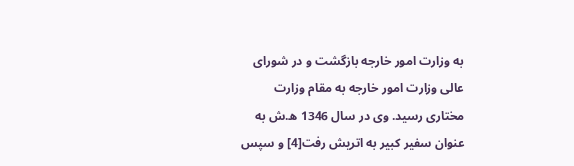به وزارت امور خارجه بازگشت و در شورای عالی وزارت امور خارجه به مقام وزارت مختاری رسید. وی در سال 1346 ه.ش به عنوان سفیر کبیر به اتریش رفت[4] و سپس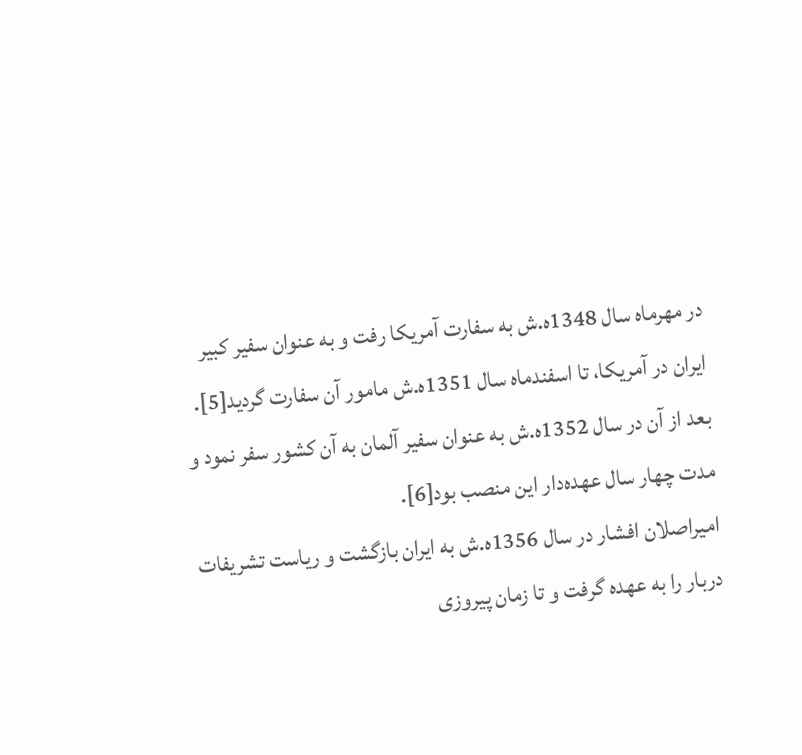در مهرماه سال 1348ه.ش به سفارت آمریکا رفت و به عنوان سفیر کبیر ایران در آمریکا، تا اسفندماه سال 1351ه.ش مامور آن سفارت گردید[5]. بعد از آن در سال 1352ه.ش به عنوان سفیر آلمان به آن کشور سفر نمود و مدت چهار سال عهده‌دار این منصب بود[6].
امیراصلان افشار در سال 1356ه.ش به ایران بازگشت و ریاست تشریفات دربار را به عهده گرفت و تا زمان پیروزی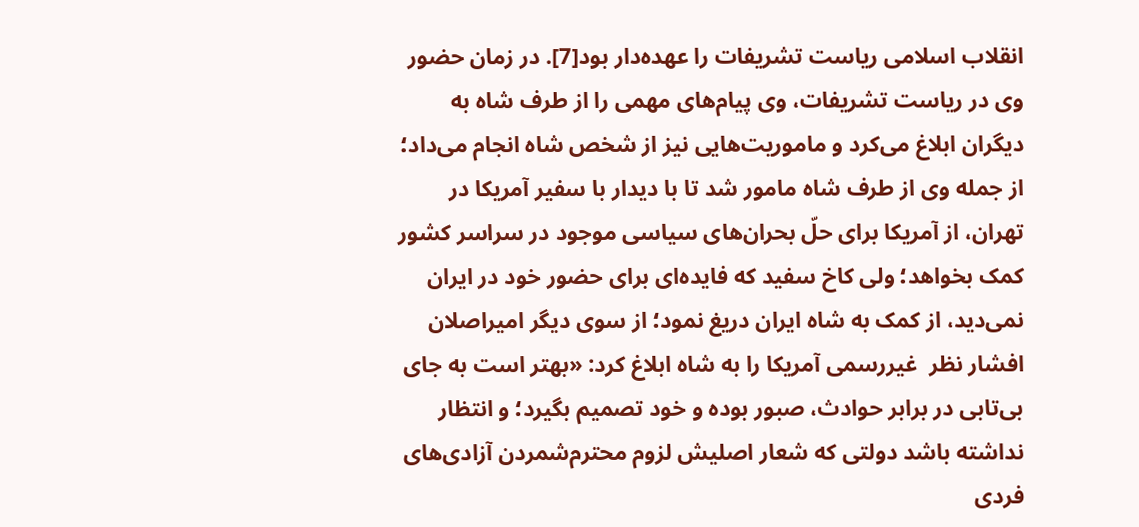انقلاب اسلامی ریاست تشریفات را عهده‌دار بود[7]. در زمان حضور وی در ریاست تشریفات، وی پیام‌های مهمی را از طرف شاه به دیگران ابلاغ می‌کرد و ماموریت‌هایی نیز از شخص شاه انجام می‌داد؛ از جمله وی از طرف شاه مامور شد تا با دیدار با سفیر آمریکا در تهران، از آمریکا برای حلّ بحران‌های سیاسی موجود در سراسر کشور کمک بخواهد؛ ولی کاخ سفید که فایده‌ای برای حضور خود در ایران نمی‌دید، از کمک به شاه ایران دریغ نمود؛ از سوی دیگر امیراصلان افشار نظر  غیررسمی آمریکا را به شاه ابلاغ کرد: «بهتر است به جای بی‌تابی در برابر حوادث، صبور بوده و خود تصمیم بگیرد؛ و انتظار نداشته باشد دولتی که شعار اصلیش لزوم محترم‌شمردن آزادی‌های فردی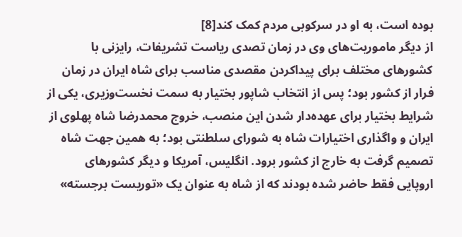بوده است، به او در سرکوبی مردم کمک کند[8]
از دیگر ماموریت‌های وی در زمان تصدی ریاست تشریفات، رایزنی با کشورهای مختلف برای پیداکردن مقصدی مناسب برای شاه ایران در زمان فرار از کشور بود؛ پس از انتخاب شاپور بختیار به سمت نخست‌وزیری، یکی از شرایط بختیار برای عهده‌دار شدن این منصب، خروج محمدرضا شاه پهلوی از ایران و واگذاری اختیارات شاه به شورای سلطنتی بود؛ به همین جهت شاه تصمیم گرفت به خارج از کشور برود. انگلیس، آمریکا و دیگر کشورهای اروپایی فقط حاضر شده بودند که از شاه به عنوان یک «توریست برجسته»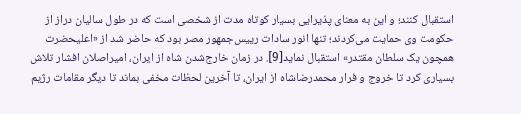استقبال کنند؛ و این به معنای پذیرایی بسیار کوتاه مدت از شخصی است که در طول سالیان دراز از حکومت وی حمایت می‌کردند؛ تنها انور سادات رییس‌جمهور مصر بود که حاضر شد از «اعلیحضرت همچون یک سلطان مقتدر» استقبال نماید[9]. در زمان خارج‌شدن شاه از ایران، امیراصلان افشار تلاش بسیاری کرد تا خروج و فرار محمدرضاشاه از ایران، تا آخرین لحظات مخفی بماند تا دیگر مقامات رژیم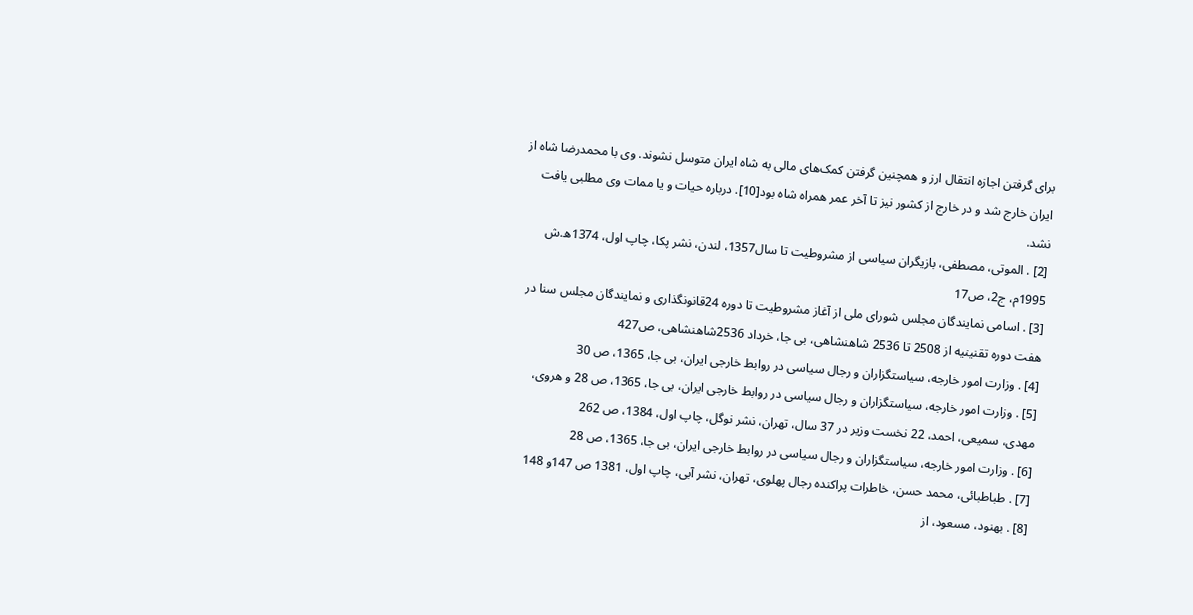برای گرفتن اجازه انتقال ارز و همچنین گرفتن کمک‌های مالی به شاه ایران متوسل نشوند. وی با محمدرضا شاه از ایران خارج شد و در خارج از کشور نیز تا آخر عمر همراه شاه بود[10]. درباره حیات و یا ممات وی مطلبی یافت نشد.
[2] . الموتی، مصطفی، بازیگران سیاسی از مشروطیت تا سال1357، لندن، نشر پکا، چاپ اول، 1374ه.ش 1995م، ج2، ص17
[3] . اسامی نمایندگان مجلس شورای ملی از آغاز مشروطیت تا دوره 24قانونگذاری و نمایندگان مجلس سنا در هفت دوره تقنینیه از 2508 تا 2536 شاهنشاهی، بی جا، خرداد 2536شاهنشاهی، ص427
[4] . وزارت امور خارجه، سیاستگزاران و رجال سیاسی در روابط خارجی ایران، بی جا، 1365، ص 30
[5] . وزارت امور خارجه، سیاستگزاران و رجال سیاسی در روابط خارجی ایران، بی جا، 1365، ص 28 و هروی، مهدی، سمیعی، احمد، 22 نخست وزیر در 37 سال، تهران، نشر نوگل، چاپ اول، 1384، ص 262
[6] . وزارت امور خارجه، سیاستگزاران و رجال سیاسی در روابط خارجی ایران، بی جا، 1365، ص 28
[7] . طباطبائی، محمد حسن، خاطرات پراکنده رجال پهلوی، تهران، نشر آبی، چاپ اول، 1381 ص 147و 148
[8] . بهنود، مسعود، از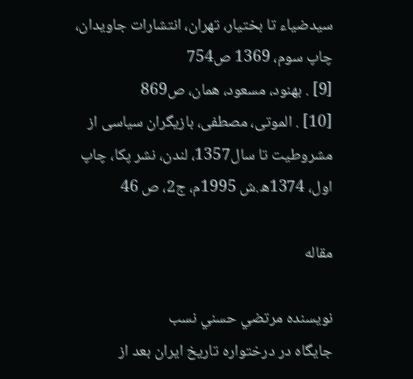سیدضیاء تا بختیار، تهران، انتشارات جاویدان، چاپ سوم، 1369 ص754
[9] . بهنود، مسعود، همان، ص869
[10] . الموتی، مصطفی، بازیگران سیاسی از مشروطیت تا سال1357، لندن، نشر پکا، چاپ اول، 1374ه.ش 1995م، ج2، ص 46

مقاله

نویسنده مرتضي حسني نسب
جایگاه در درختواره تاریخ ایران بعد از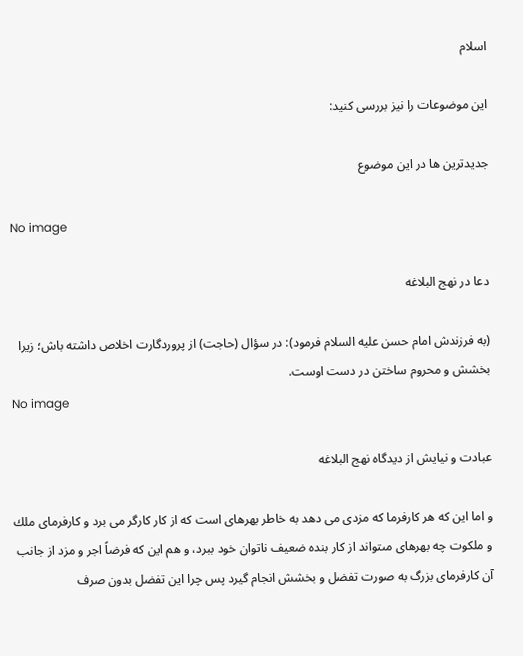اسلام

این موضوعات را نیز بررسی کنید:

جدیدترین ها در این موضوع

No image

دعا در نهج البلاغه

(به فرزندش امام حسن عليه السلام فرمود): در سؤال (حاجت) از پروردگارت اخلاص داشته باش؛ زيرا بخشش و محروم ساختن در دست اوست.
No image

عبادت و نیایش از دیدگاه نهج البلاغه

و اما این كه هر كارفرما كه مزدى مى دهد به خاطر بهرهاى است كه از كار كارگر مى برد و كارفرماى ملك و ملكوت چه بهرهاى مىتواند از كار بنده ضعیف ناتوان خود ببرد، و هم این‌ كه فرضاً اجر و مزد از جانب آن كارفرماى بزرگ به صورت تفضل و بخشش انجام گیرد پس چرا این تفضل بدون صرف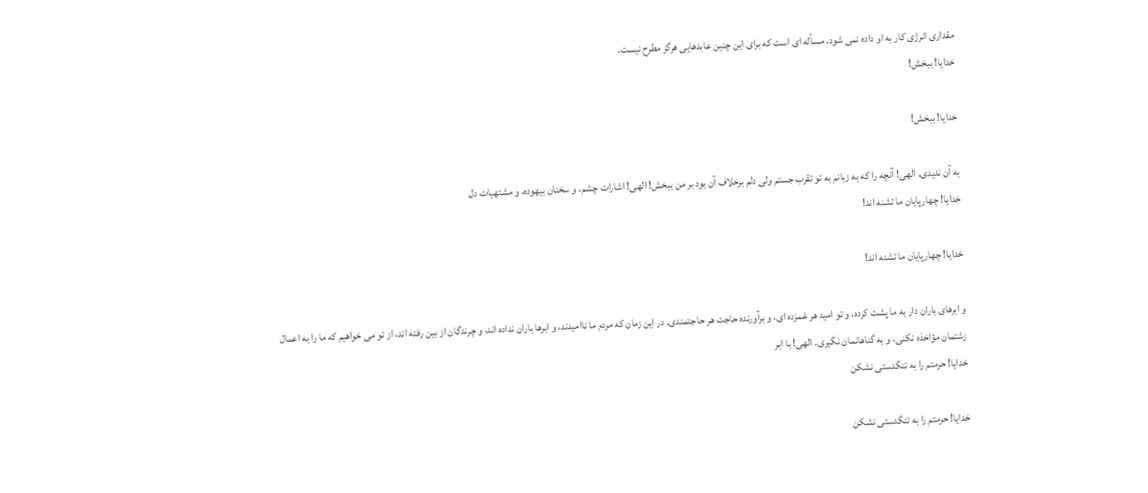مقدارى انرژى كار به او داده نمى شود، مسأله اى است كه براى این چنین عابدهایى هرگز مطرح نیست.
خدایا! ببخش!

خدایا! ببخش!

به آن نديدى. الهى! آنچه را كه به زبانم به تو تقرب جستم ولى دلم برخلاف آن بود بر من ببخش! الهى! اشارات چشم، و سخنان بيهوده، و مشتهيات دل
خدایا! چهارپايان ما تشنه اند!

خدایا! چهارپايان ما تشنه اند!

و ابرهاى باران دار به ما پشت كرده، و تو اميد هر غمزده اى، و برآورنده حاجت هر حاجتمندی. در اين زمان كه مردم ما نااميدند، و ابرها باران نداده اند، و چرندگان از بين رفته اند، از تو مى خواهيم كه ما را به اعمال زشتمان مؤاخذه نكنى، و به گناهانمان نگيرى. الهى! با ابر
خدایا! حرمتم را به تنگدستى نشكن

خدایا! حرمتم را به تنگدستى نشكن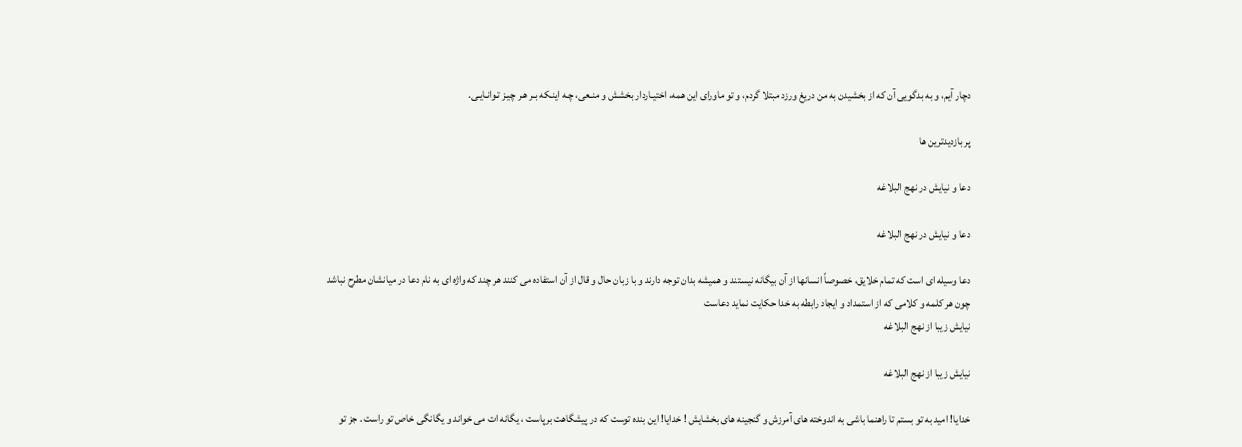دچار آيم، و به بدگويى آن كه از بخشيدن به من دريغ ورزد مبتلا گردم، و تو ماوراى اين همه، اختيـاردار بخشش و منـعى، چـه اينـكه بـر هـر چيـز تـوانـايـى.

پر بازدیدترین ها

دعا و نیایش در نهج البلاغه

دعا و نیایش در نهج البلاغه

دعا وسیله ای است که تمام خلایق، خصوصاً انسانها از آن بیگانه نیستند و همیشه بدان توجه دارند و با زبان حال و قال از آن استفاده می کنند هر چند که واژه ای به نام دعا در میانشان مطرح نباشد چون هر کلمه و کلامی که از استمداد و ایجاد رابطه به خدا حکایت نماید دعاست
نیایش زیبا از نهج البلاغه

نیایش زیبا از نهج البلاغه

خدایا! امید به تو بستم تا راهنما باشى به اندوخته هاى آمرزش و گنجینه هاى بخشایش ! خدایا! این بنده توست که در پیشگاهت برپاست ، یگانه ات مى خواند و یگانگى خاص تو راست . جز تو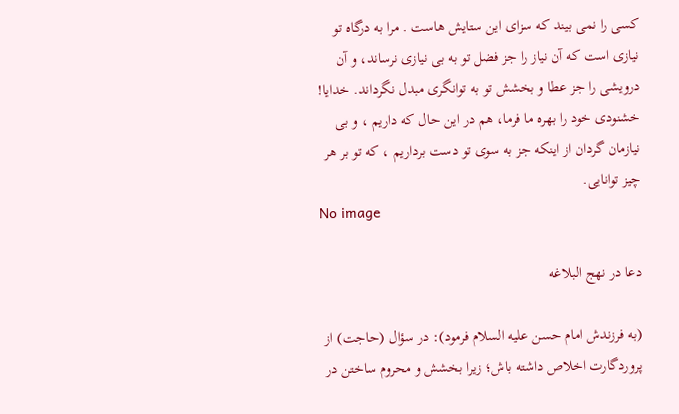کسى را نمى بیند که سزاى این ستایش هاست . مرا به درگاه تو نیازى است که آن نیاز را جز فضل تو به بى نیازى نرساند، و آن درویشى را جز عطا و بخشش تو به توانگرى مبدل نگرداند. خدایا! خشنودى خود را بهره ما فرما، هم در این حال که داریم ، و بى نیازمان گردان از اینکه جز به سوى تو دست برداریم ، که تو بر هر چیز توانایى.
No image

دعا در نهج البلاغه

(به فرزندش امام حسن عليه السلام فرمود): در سؤال (حاجت) از پروردگارت اخلاص داشته باش؛ زيرا بخشش و محروم ساختن در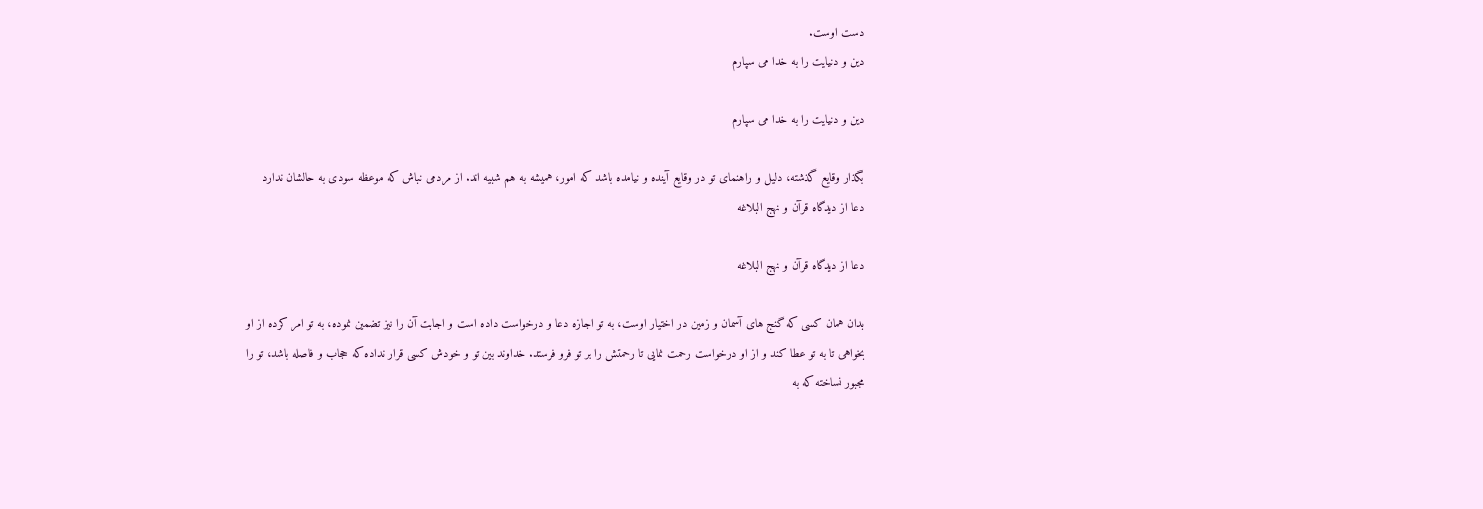دست اوست.
دین و دنیایت را به خدا می سپارم

دین و دنیایت را به خدا می سپارم

بگذار وقایع گذشته، دلیل و راهنمای تو در وقایع آینده و نیامده باشد که امور، همیشه به هم شبیه اند. از مردمی نباش که موعظه سودی به حالشان ندارد
دعا از دیدگاه قرآن و نهج البلاغه

دعا از دیدگاه قرآن و نهج البلاغه

بدان همان کسی که گنج های آسمان و زمین در اختیار اوست، به تو اجازه دعا و درخواست داده است و اجابت آن را نیز تضمین نموده، به تو امر کرده از او بخواهی تا به تو عطا کند و از او درخواست رحمت نمایی تا رحمتش را بر تو فرو فرستد. خداوند بین تو و خودش کسی قرار نداده که حجاب و فاصله باشد، تو را مجبور نساخته که به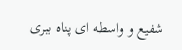شفیع و واسطه ای پناه ببری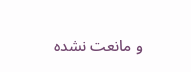و مانعت نشده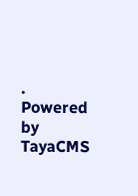.
Powered by TayaCMS